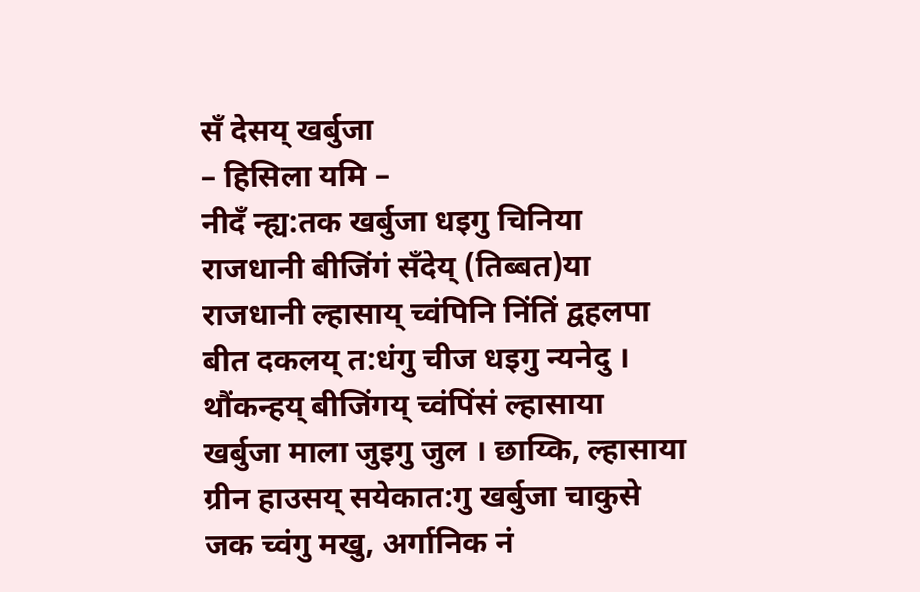सँ देसय् खर्बुजा
– हिसिला यमि –
नीदँ न्ह्य:तक खर्बुजा धइगु चिनिया राजधानी बीजिंगं सँदेय् (तिब्बत)या राजधानी ल्हासाय् च्वंपिनि निंतिं द्वहलपा बीत दकलय् त:धंगु चीज धइगु न्यनेदु । थौंकन्हय् बीजिंगय् च्वंपिंसं ल्हासाया खर्बुजा माला जुइगु जुल । छाय्कि, ल्हासाया ग्रीन हाउसय् सयेकात:गु खर्बुजा चाकुसे जक च्वंगु मखु, अर्गानिक नं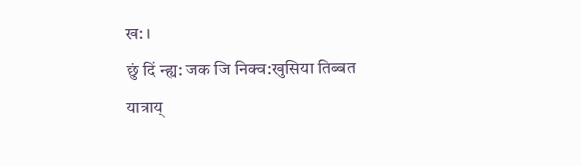ख: ।
छुं दिं न्ह्य: जक जि निक्व:खुसिया तिब्बत यात्राय्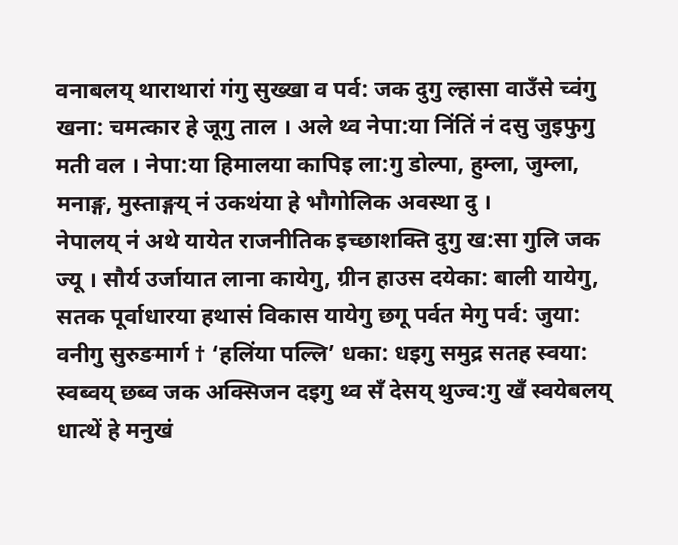वनाबलय् थाराथारां गंगु सुख्खा व पर्व: जक दुगु ल्हासा वाउँसे च्वंगु खना: चमत्कार हे जूगु ताल । अले थ्व नेपा:या निंतिं नं दसु जुइफुगु मती वल । नेपा:या हिमालया कापिइ ला:गु डोल्पा, हुम्ला, जुम्ला, मनाङ्ग, मुस्ताङ्गय् नं उकथंया हे भौगोलिक अवस्था दु ।
नेपालय् नं अथे यायेत राजनीतिक इच्छाशक्ति दुगु ख:सा गुलि जक ज्यू । सौर्य उर्जायात लाना कायेगु, ग्रीन हाउस दयेका: बाली यायेगु, सतक पूर्वाधारया हथासं विकास यायेगु छगू पर्वत मेगु पर्व: जुया: वनीगु सुरुङमार्ग † ‘हलिंया पल्लि’ धका: धइगु समुद्र सतह स्वया: स्वब्वय् छब्व जक अक्सिजन दइगु थ्व सँ देसय् थुज्व:गु खँ स्वयेबलय् धात्थें हे मनुखं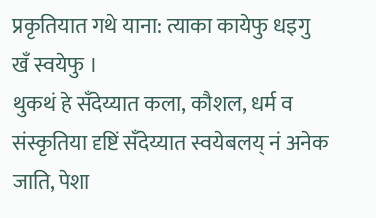प्रकृतियात गथे याना: त्याका कायेफु धइगु खँ स्वयेफु ।
थुकथं हे सँदेय्यात कला, कौशल, धर्म व संस्कृतिया दृष्टिं सँदेय्यात स्वयेबलय् नं अनेक जाति, पेशा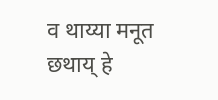व थाय्या मनूत छथाय् हे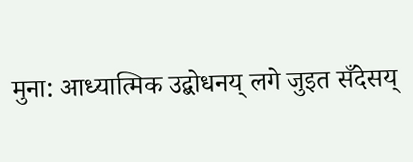मुना: आध्यात्मिक उद्बोधनय् लगे जुइत सँदेसय्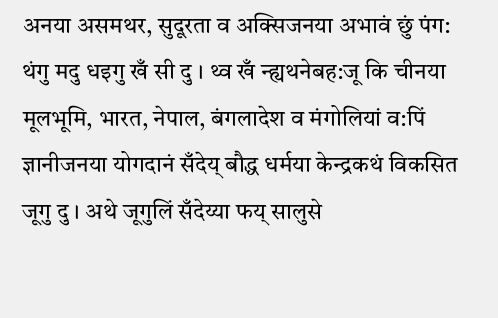अनया असमथर, सुदूरता व अक्सिजनया अभावं छुं पंग: थंगु मदु धइगु खँ सी दु । थ्व खँ न्ह्यथनेबह:जू कि चीनया मूलभूमि, भारत, नेपाल, बंगलादेश व मंगोलियां व:पिं ज्ञानीजनया योगदानं सँदेय् बौद्ध धर्मया केन्द्रकथं विकसित जूगु दु । अथे जूगुलिं सँदेय्या फय् सालुसे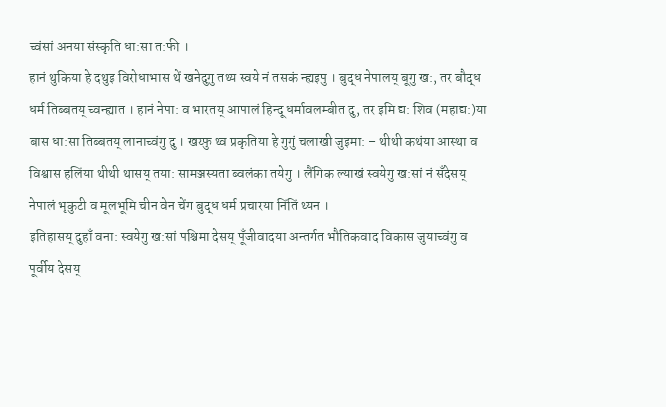च्वंसां अनया संस्कृति धा:सा त:फी ।
हानं थुकिया हे दथुइ विरोधाभास थें खनेदुगु तथ्य स्वये नं तसकं न्ह्यइपु । बुद्ध नेपालय् बूगु ख:, तर बौद्ध धर्म तिब्बतय् च्वन्ह्यात । हानं नेपा: व भारतय् आपालं हिन्दू धर्मावलम्बीत दु, तर इमि द्य: शिव (महाद्य:)या बास धा:सा तिब्बतय् लानाच्वंगु दु । खय्फु थ्व प्रकृतिया हे गुगुं चलाखी जुइमा: – थीथी कथंया आस्था व विश्वास हलिंया थीथी थासय् तया: सामञ्जस्यता ब्वलंका तयेगु । लैंगिक ल्याखं स्वयेगु ख:सां नं सँदेसय् नेपालं भृकुटी व मूलभूमि चीन वेन चेंग बुद्ध धर्म प्रचारया निंतिं थ्यन ।
इतिहासय् दुहाँ वना: स्वयेगु ख:सां पश्चिमा देसय् पूँजीवादया अन्तर्गत भौतिकवाद विकास जुयाच्वंगु व पूर्वीय देसय्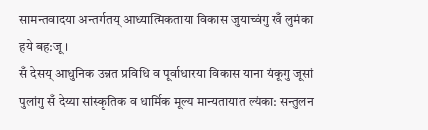सामन्तवादया अन्तर्गतय् आध्यात्मिकताया विकास जुयाच्वंगु खँ लुमंका हये बह:जू ।
सँ देसय् आधुनिक उन्नत प्रविधि व पूर्वाधारया विकास याना यंकूगु जूसां पुलांगु सँ देय्या सांस्कृतिक व धार्मिक मूल्य मान्यतायात ल्यंका: सन्तुलन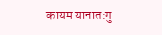कायम यानात:गु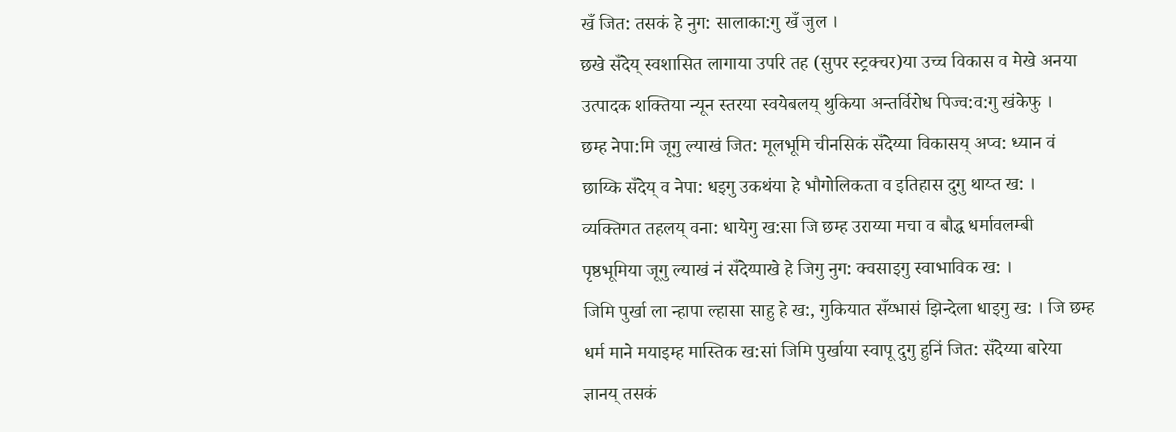खँ जित: तसकं हे नुग: सालाका:गु खँ जुल ।
छखे सँदेय् स्वशासित लागाया उपरि तह (सुपर स्ट्रक्चर)या उच्च विकास व मेखे अनया उत्पादक शक्तिया न्यून स्तरया स्वयेबलय् थुकिया अन्तर्विरोध पिज्व:व:गु खंकेफु ।
छम्ह नेपा:मि जूगु ल्याखं जित: मूलभूमि चीनसिकं सँदेय्या विकासय् अप्व: ध्यान वं छाय्कि सँदेय् व नेपा: धइगु उकथंया हे भौगोलिकता व इतिहास दुगु थाय्त ख: ।
व्यक्तिगत तहलय् वना: धायेगु ख:सा जि छम्ह उराय्या मचा व बौद्ध धर्मावलम्बी पृष्ठभूमिया जूगु ल्याखं नं सँदेय्पाखे हे जिगु नुग: क्वसाइगु स्वाभाविक ख: ।
जिमि पुर्खा ला न्हापा ल्हासा साहु हे ख:, गुकियात सँय्भासं झिन्देला धाइगु ख: । जि छम्ह धर्म माने मयाइम्ह मास्तिक ख:सां जिमि पुर्खाया स्वापू दुगु हुनिं जित: सँदेय्या बारेया ज्ञानय् तसकं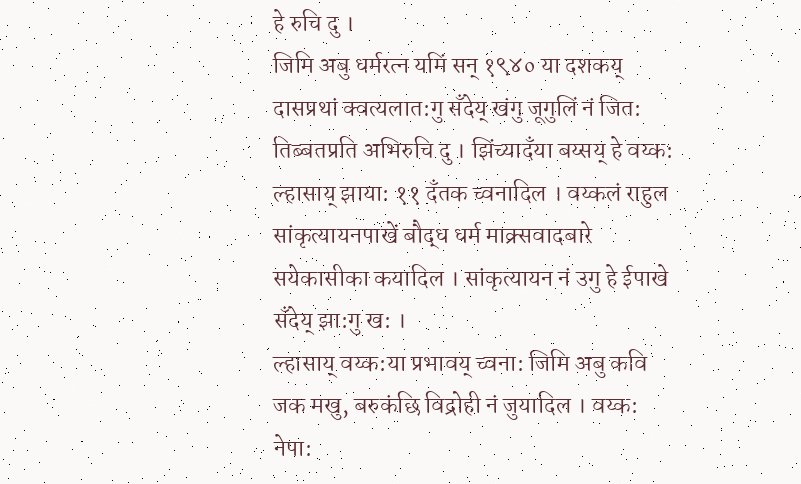हे रुचि दु ।
जिमि अबु धर्मरत्न यमिं सन् १९४० या दशकय् दासप्रथां क्वत्यलात:गु सँदेय् खंगु जूगुलिं नं जित: तिब्बतप्रति अभिरुचि दु । झिंच्यादँया बय्सय् हे वय्क: ल्हासाय् झाया: ११ दँतक च्वनादिल । वय्कलं राहुल सांकृत्यायनपाखें बौद्ध धर्म माक्र्सवादबारे सयेकासीका कयादिल । सांकृत्यायन नं उगु हे ईपाखे सँदेय् झा:गु ख: ।
ल्हासाय् वय्क:या प्रभावय् च्वना: जिमि अबु कवि जक मखु, बरुकंछि विद्रोही नं जुयादिल । वय्क: नेपा: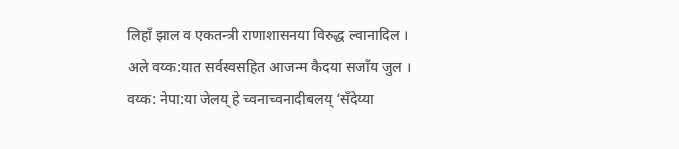लिहाँ झाल व एकतन्त्री राणाशासनया विरुद्ध ल्वानादिल । अले वय्क:यात सर्वस्वसहित आजन्म कैदया सजाँय जुल । वय्क: नेपा:या जेलय् हे च्वनाच्वनादीबलय् ‘सँदेय्या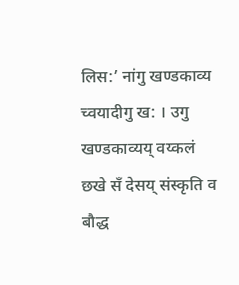लिस:’ नांगु खण्डकाव्य च्वयादीगु ख: । उगु खण्डकाव्यय् वय्कलं छखे सँ देसय् संस्कृति व बौद्ध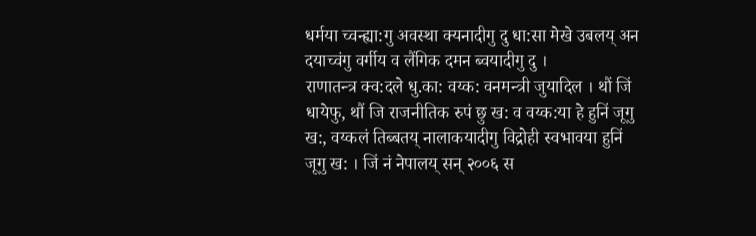धर्मया च्वन्ह्या:गु अवस्था क्यनादीगु दु धा:सा मेखे उबलय् अन दयाच्वंगु वर्गीय व लैंगिक दमन ब्वयादीगु दु ।
राणातन्त्र क्व:दले धु.का: वय्क: वनमन्त्री जुयादिल । थौं जिं धायेफु, थौं जि राजनीतिक रुपं छु ख: व वय्क:या हे हुनिं जूगु ख:, वय्कलं तिब्बतय् नालाकयादीगु विद्रोही स्वभावया हुनिं जूगु ख: । जिं नं नेपालय् सन् २००६ स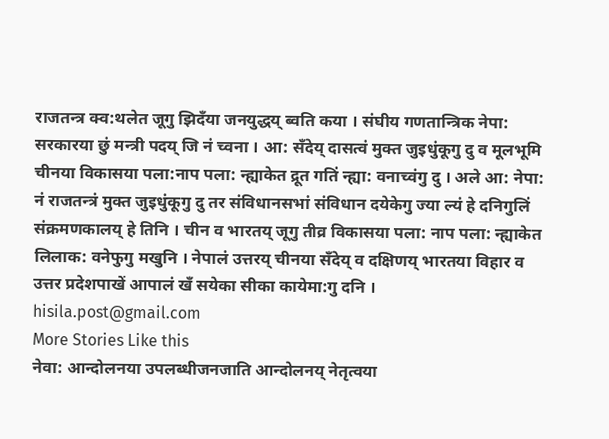राजतन्त्र क्व:थलेत जूगु झिदँया जनयुद्धय् ब्वति कया । संघीय गणतान्त्रिक नेपा: सरकारया छुं मन्त्री पदय् जि नं च्वना । आ: सँदेय् दासत्वं मुक्त जुइधुंकूगु दु व मूलभूमि चीनया विकासया पला:नाप पला: न्ह्याकेत द्रूत गतिं न्ह्या: वनाच्वंगु दु । अले आ: नेपा: नं राजतन्त्रं मुक्त जुइधुंकूगु दु तर संविधानसभां संविधान दयेकेगु ज्या ल्यं हे दनिगुलिं संक्रमणकालय् हे तिनि । चीन व भारतय् जूगु तीव्र विकासया पला: नाप पला: न्ह्याकेत लिलाक: वनेफुगु मखुनि । नेपालं उत्तरय् चीनया सँदेय् व दक्षिणय् भारतया विहार व उत्तर प्रदेशपाखें आपालं खँ सयेका सीका कायेमा:गु दनि ।
hisila.post@gmail.com
More Stories Like this
नेवा: आन्दोलनया उपलब्धीजनजाति आन्दोलनय् नेतृत्वया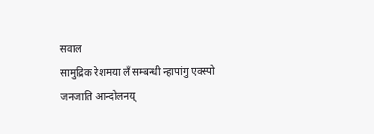सवाल
सामुद्रिक रेशमया लँ सम्बन्धी न्हापांगु एक्स्पो
जनजाति आन्दोलनय्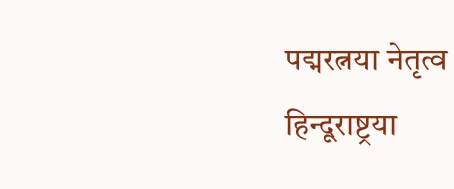पद्मरत्नया नेतृत्व
हिन्दूराष्ट्रया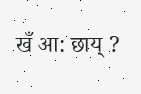खँ आ: छाय् ?